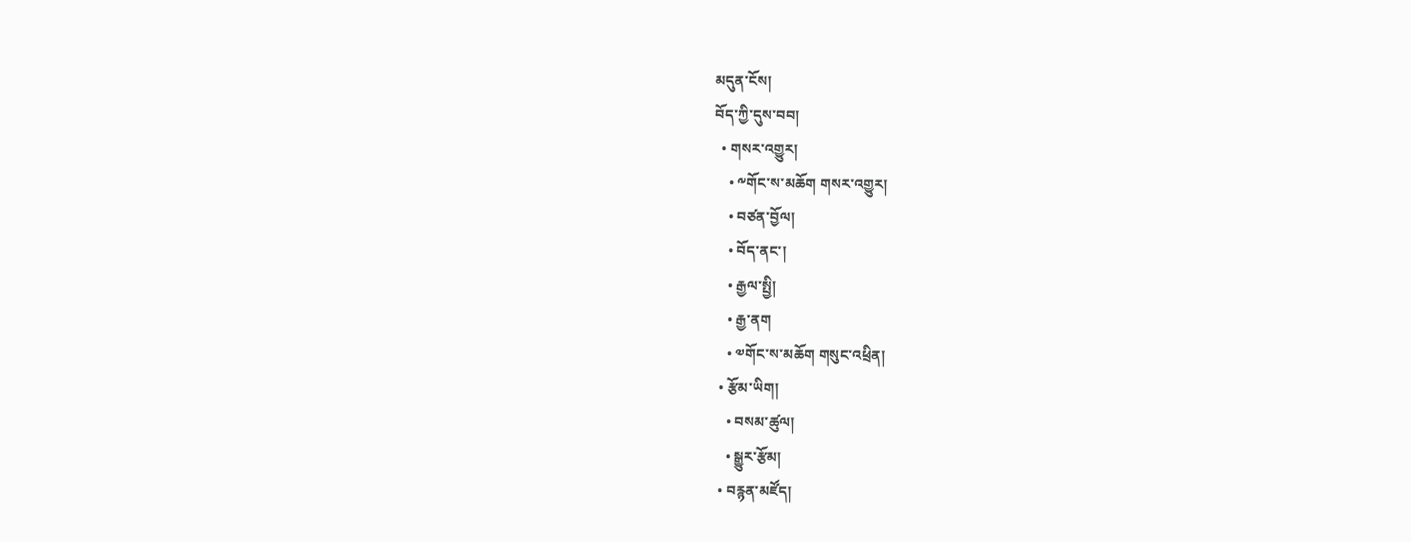མདུན་ངོས།
བོད་ཀྱི་དུས་བབ།
  • གསར་འགྱུར།
    • ༸གོང་ས་མཆོག གསར་འགྱུར།
    • བཙན་བྱོལ།
    • བོད་ནང་།
    • རྒྱལ་སྤྱི།
    • རྒྱ་ནག
    • ༧གོང་ས་མཆོག གསུང་འཕྲིན།
  • རྩོམ་ཡིག།
    • བསམ་ཚུལ།
    • སྒྱུར་རྩོམ།
  • བརྙན་མཛོད།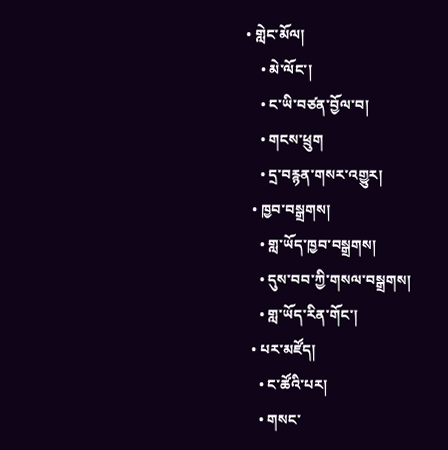• གླེང་མོལ།
    • མེ་ལོང་།
    • ང་ཡི་བཙན་བྱོལ་བ།
    • གངས་ཕྲུག
    • དྲ་བརྙན་གསར་འགྱུར།
  • ཁྱབ་བསྒྲགས།
    • གླ་ཡོད་ཁྱབ་བསྒྲགས།
    • དུས་བབ་ཀྱི་གསལ་བསྒྲགས།
    • གླ་ཡོད་རིན་གོང་།
  • པར་མཛོད།
    • ང་ཚོའི་པར།
    • གསང་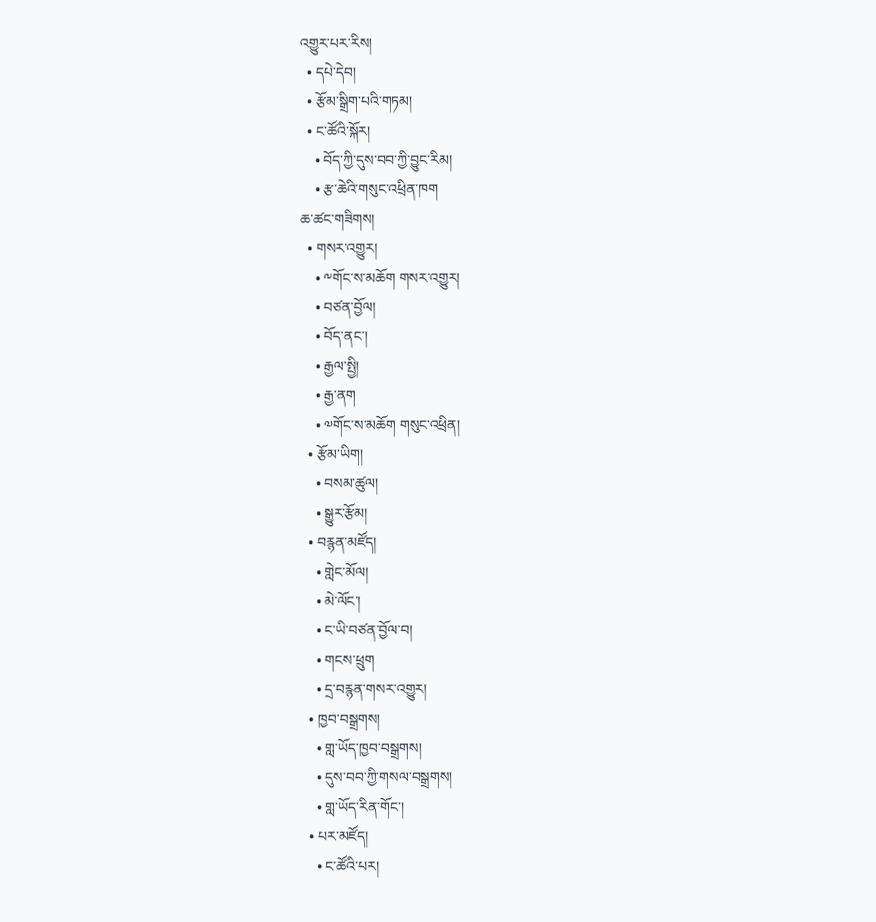འགྱུར་པར་རིས།
  • དཔེ་དེབ།
  • རྩོམ་སྒྲིག་པའི་གཏམ།
  • ང་ཚོའི་སྐོར།
    • བོད་ཀྱི་དུས་བབ་ཀྱི་བྱུང་རིམ།
    • རྩ་ཆེའི་གསུང་འཕྲིན་ཁག
ཆ་ཚང་གཟིགས།
  • གསར་འགྱུར།
    • ༸གོང་ས་མཆོག གསར་འགྱུར།
    • བཙན་བྱོལ།
    • བོད་ནང་།
    • རྒྱལ་སྤྱི།
    • རྒྱ་ནག
    • ༧གོང་ས་མཆོག གསུང་འཕྲིན།
  • རྩོམ་ཡིག།
    • བསམ་ཚུལ།
    • སྒྱུར་རྩོམ།
  • བརྙན་མཛོད།
    • གླེང་མོལ།
    • མེ་ལོང་།
    • ང་ཡི་བཙན་བྱོལ་བ།
    • གངས་ཕྲུག
    • དྲ་བརྙན་གསར་འགྱུར།
  • ཁྱབ་བསྒྲགས།
    • གླ་ཡོད་ཁྱབ་བསྒྲགས།
    • དུས་བབ་ཀྱི་གསལ་བསྒྲགས།
    • གླ་ཡོད་རིན་གོང་།
  • པར་མཛོད།
    • ང་ཚོའི་པར།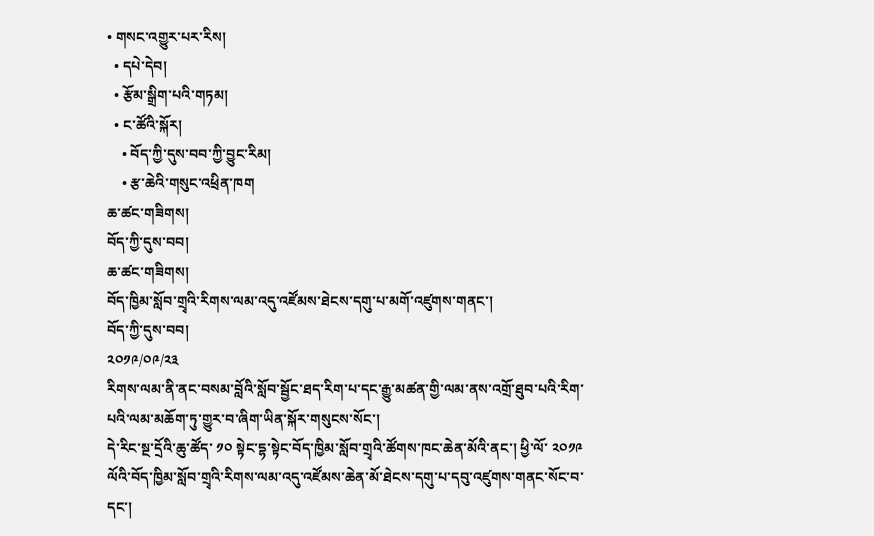• གསང་འགྱུར་པར་རིས།
  • དཔེ་དེབ།
  • རྩོམ་སྒྲིག་པའི་གཏམ།
  • ང་ཚོའི་སྐོར།
    • བོད་ཀྱི་དུས་བབ་ཀྱི་བྱུང་རིམ།
    • རྩ་ཆེའི་གསུང་འཕྲིན་ཁག
ཆ་ཚང་གཟིགས།
བོད་ཀྱི་དུས་བབ།
ཆ་ཚང་གཟིགས།
བོད་ཁྱིམ་སློབ་གྲྭའི་རིགས་ལམ་འདུ་འཛོམས་ཐེངས་དགུ་པ་མགོ་འཛུགས་གནང་།
བོད་ཀྱི་དུས་བབ།
༢༠༡༩/༠༩/༢༣
རིགས་ལམ་ནི་ནང་བསམ་བློའི་སློབ་སྦྱོང་ཐད་རིག་པ་དང་རྒྱུ་མཚན་གྱི་ལམ་ནས་འགྲོ་ཐུབ་པའི་རིག་པའི་ལམ་མཆོག་ཏུ་གྱུར་བ་ཞིག་ཡིན་སྐོར་གསུངས་སོང་།
དེ་རིང་སྔ་དྲོའི་ཆུ་ཚོད་ ༡༠ སྟེང་དྷ་སྟེང་བོད་ཁྱིམ་སློབ་གྲྭའི་ཚོགས་ཁང་ཆེན་མོའི་ནང་། ཕྱི་ལོ་ ༢༠༡༩ ལོའི་བོད་ཁྱིམ་སློབ་གྲྭའི་རིགས་ལམ་འདུ་འཛོམས་ཆེན་མོ་ཐེངས་དགུ་པ་དབུ་འཛུགས་གནང་སོང་བ་དང་།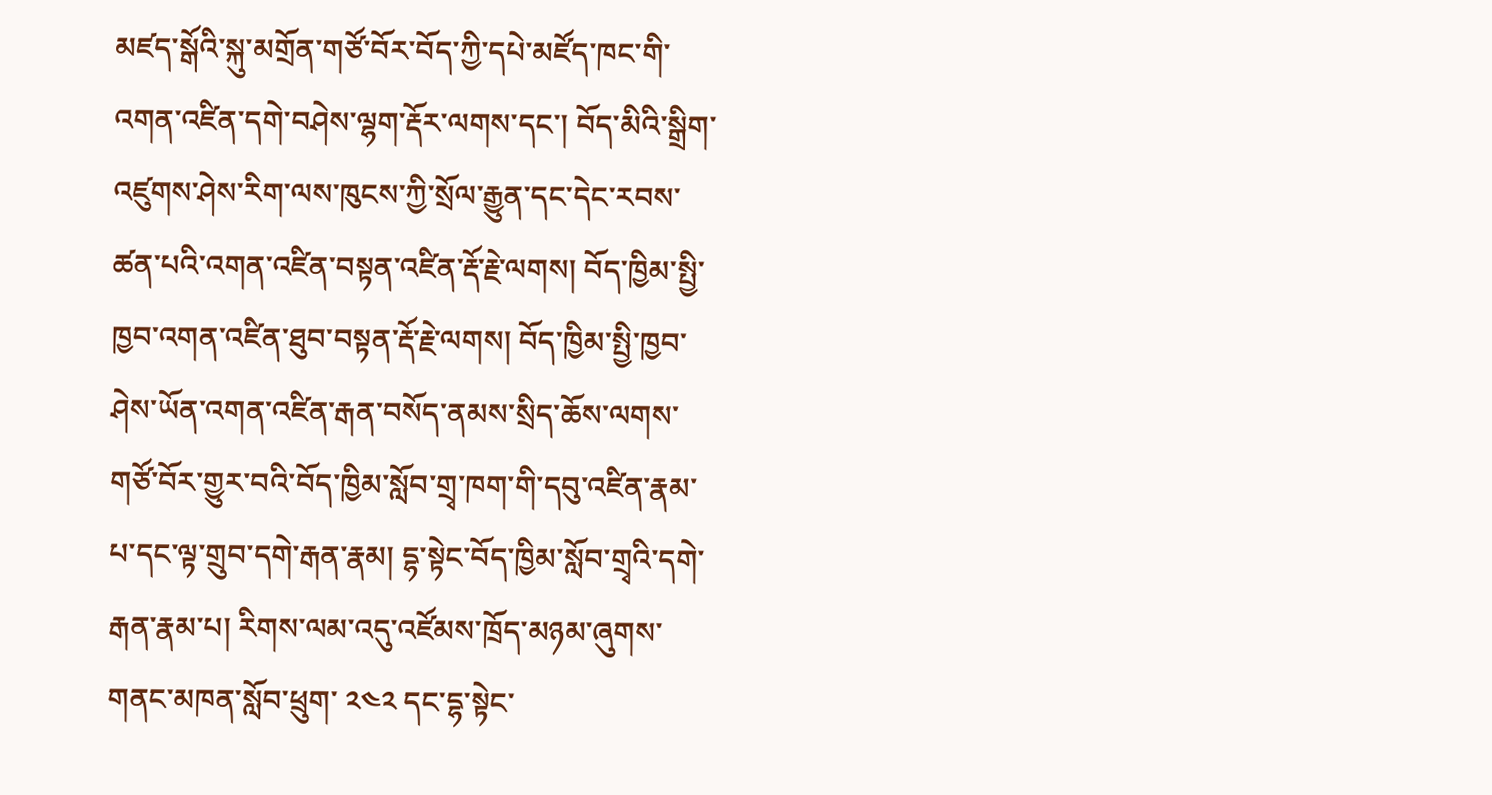མཛད་སྒོའི་སྐུ་མགྲོན་གཙོ་བོར་བོད་ཀྱི་དཔེ་མཛོད་ཁང་གི་འགན་འཛིན་དགེ་བཤེས་ལྷག་རྡོར་ལགས་དང་། བོད་མིའི་སྒྲིག་འཛུགས་ཤེས་རིག་ལས་ཁུངས་ཀྱི་སྲོལ་རྒྱུན་དང་དེང་རབས་ཚན་པའི་འགན་འཛིན་བསྟན་འཛིན་རྡོ་རྗེ་ལགས། བོད་ཁྱིམ་སྤྱི་ཁྱབ་འགན་འཛིན་ཐུབ་བསྟན་རྡོ་རྗེ་ལགས། བོད་ཁྱིམ་སྤྱི་ཁྱབ་ཤེས་ཡོན་འགན་འཛིན་རྒན་བསོད་ནམས་སྲིད་ཆོས་ལགས་གཙོ་བོར་གྱུར་བའི་བོད་ཁྱིམ་སློབ་གྲྭ་ཁག་གི་དབུ་འཛིན་རྣམ་པ་དང་ལྟ་གྲུབ་དགེ་རྒན་རྣམ། དྷ་སྟེང་བོད་ཁྱིམ་སློབ་གྲྭའི་དགེ་རྒན་རྣམ་པ། རིགས་ལམ་འདུ་འཛོམས་ཁྲོད་མཉམ་ཞུགས་གནང་མཁན་སློབ་ཕྲུག་ ༢༤༢ དང་དྷ་སྟེང་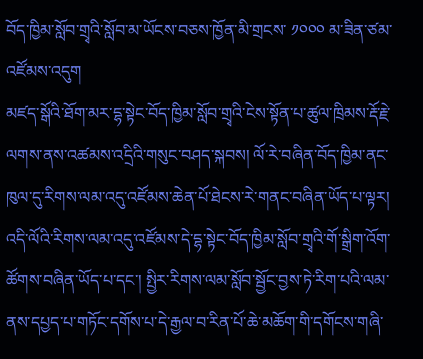བོད་ཁྱིམ་སློབ་གྲྭའི་སློབ་མ་ཡོངས་བཅས་ཁྱོན་མི་གྲངས་ ༡༠༠༠ མ་ཟིན་ཙམ་འཛོམས་འདུག
མཛད་སྒོའི་ཐོག་མར་དྷ་སྟེང་བོད་ཁྱིམ་སློབ་གྲྭའི་ངེས་སྟོན་པ་ཚུལ་ཁྲིམས་རྡོ་རྗེ་ལགས་ནས་འཚམས་འདྲིའི་གསུང་བཤད་སྐབས། ལོ་རེ་བཞིན་བོད་ཁྱིམ་ནང་ཁུལ་དུ་རིགས་ལམ་འདུ་འཛོམས་ཆེན་པོ་ཐེངས་རེ་གནང་བཞིན་ཡོད་པ་ལྟར། འདི་ལོའི་རིགས་ལམ་འདུ་འཛོམས་དེ་དྷ་སྟེང་བོད་ཁྱིམ་སློབ་གྲྭའི་གོ་སྒྲིག་འོག་ཚོགས་བཞིན་ཡོད་པ་དང་། སྤྱིར་རིགས་ལམ་སློབ་སྦྱོང་བྱས་ཏེ་རིག་པའི་ལམ་ནས་དཔྱད་པ་གཏོང་དགོས་པ་དེ་རྒྱལ་བ་རིན་པོ་ཆེ་མཆོག་གི་དགོངས་གཞི་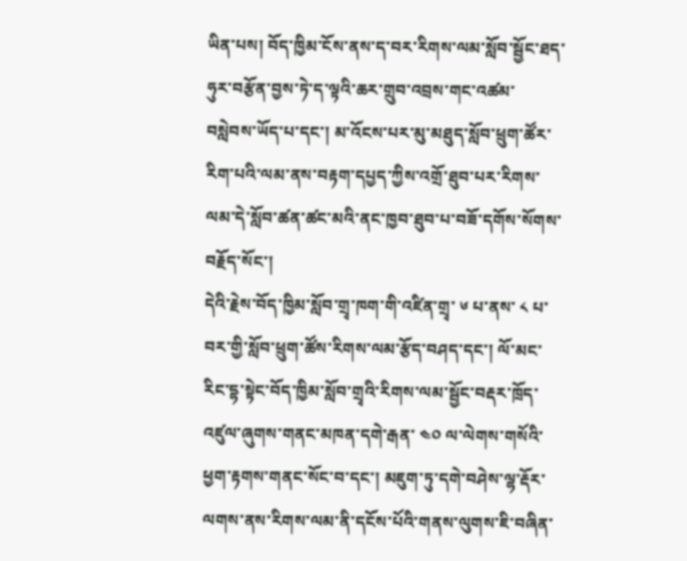ཡིན་པས། བོད་ཁྱིམ་ངོས་ནས་ད་བར་རིགས་ལམ་སློབ་སྦྱོང་ཐད་ཧུར་བརྩོན་བྱས་ཏེ་ད་ལྟའི་ཆར་གྲུབ་འབྲས་གང་འཚམ་བསླེབས་ཡོད་པ་དང་། མ་འོངས་པར་མུ་མཐུད་སློབ་ཕྲུག་ཚོར་རིག་པའི་ལམ་ནས་བརྟག་དཔྱད་ཀྱིས་འགྲོ་ཐུབ་པར་རིགས་ལམ་དེ་སློབ་ཚན་ཚང་མའི་ནང་ཁྱབ་ཐུབ་པ་བཟོ་དགོས་སོགས་བརྗོད་སོང་།
དེའི་རྗེས་བོད་ཁྱིམ་སློབ་གྲྭ་ཁག་གི་འཛིན་གྲྭ་ ༦ པ་ནས་ ༨ པ་བར་གྱི་སློབ་ཕྲུག་ཚོས་རིགས་ལམ་རྩོད་བཤད་དང་། ལོ་མང་རིང་དྷ་སྟེང་བོད་ཁྱིམ་སློབ་གྲྭའི་རིགས་ལམ་སྦྱོང་བརྡར་ཁྲོད་འཛུལ་ཞུགས་གནང་མཁན་དགེ་རྒན་ ༤༠ ལ་ལེགས་གསོའི་ཕྱག་རྟགས་གནང་སོང་བ་དང་། མཇུག་ཏུ་དགེ་བཤེས་ལྷ་རྡོར་ལགས་ནས་རིགས་ལམ་ནི་དངོས་པོའི་གནས་ལུགས་ཇི་བཞིན་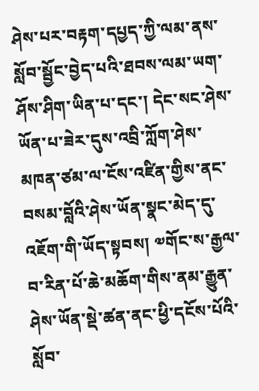ཤེས་པར་བརྟག་དཔྱད་ཀྱི་ལམ་ནས་སློབ་སྦྱོང་བྱེད་པའི་ཐབས་ལམ་ཡག་ཤོས་ཤིག་ཡིན་པ་དང་། དེང་སང་ཤེས་ཡོན་པ་ཟེར་དུས་འབྲི་ཀློག་ཤེས་མཁན་ཙམ་ལ་ངོས་འཛིན་གྱིས་ནང་བསམ་བློའི་ཤེས་ཡོན་སྣང་མེད་དུ་འཇོག་གི་ཡོད་སྟབས། ༧གོང་ས་རྒྱལ་བ་རིན་པོ་ཆེ་མཆོག་གིས་ནམ་རྒྱུན་ཤེས་ཡོན་སྡེ་ཚན་ནང་ཕྱི་དངོས་པོའི་སློབ་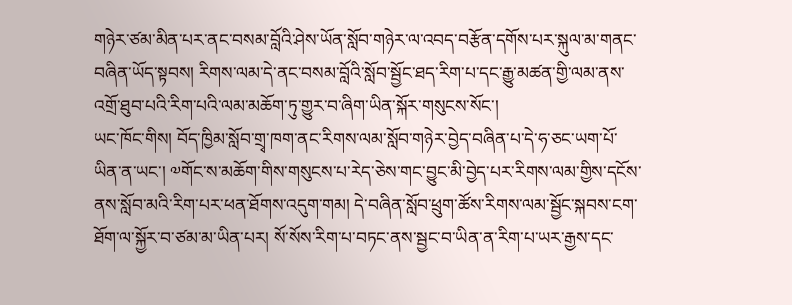གཉེར་ཙམ་མིན་པར་ནང་བསམ་བློའི་ཤེས་ཡོན་སློབ་གཉེར་ལ་འབད་བརྩོན་དགོས་པར་སྐུལ་མ་གནང་བཞིན་ཡོད་སྟབས། རིགས་ལམ་དེ་ནང་བསམ་བློའི་སློབ་སྦྱོང་ཐད་རིག་པ་དང་རྒྱུ་མཚན་གྱི་ལམ་ནས་འགྲོ་ཐུབ་པའི་རིག་པའི་ལམ་མཆོག་ཏུ་གྱུར་བ་ཞིག་ཡིན་སྐོར་གསུངས་སོང་།
ཡང་ཁོང་གིས། བོད་ཁྱིམ་སློབ་གྲྭ་ཁག་ནང་རིགས་ལམ་སློབ་གཉེར་བྱེད་བཞིན་པ་དེ་ཧ་ཅང་ཡག་པོ་ཡིན་ན་ཡང་། ༧གོང་ས་མཆོག་གིས་གསུངས་པ་རེད་ཅེས་གང་བྱུང་མི་བྱེད་པར་རིགས་ལམ་གྱིས་དངོས་ནས་སློབ་མའི་རིག་པར་ཕན་ཐོགས་འདུག་གམ། དེ་བཞིན་སློབ་ཕྲུག་ཚོས་རིགས་ལམ་སྦྱོང་སྐབས་ངག་ཐོག་ལ་སྐྱོར་བ་ཙམ་མ་ཡིན་པར། སོ་སོས་རིག་པ་བཏང་ནས་སྦྱང་བ་ཡིན་ན་རིག་པ་ཡར་རྒྱས་དང་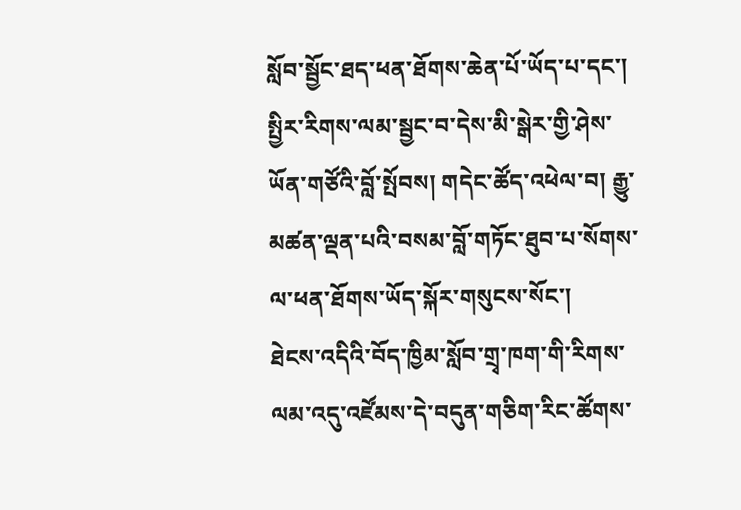སློབ་སྦྱོང་ཐད་ཕན་ཐོགས་ཆེན་པོ་ཡོད་པ་དང་། སྤྱིར་རིགས་ལམ་སྦྱང་བ་དེས་མི་སྒེར་གྱི་ཤེས་ཡོན་གཙོའི་བློ་སྤོབས། གདེང་ཚོད་འཕེལ་བ། རྒྱུ་མཚན་ལྡན་པའི་བསམ་བློ་གཏོང་ཐུབ་པ་སོགས་ལ་ཕན་ཐོགས་ཡོད་སྐོར་གསུངས་སོང་།
ཐེངས་འདིའི་བོད་ཁྱིམ་སློབ་གྲྭ་ཁག་གི་རིགས་ལམ་འདུ་འཛོམས་དེ་བདུན་གཅིག་རིང་ཚོགས་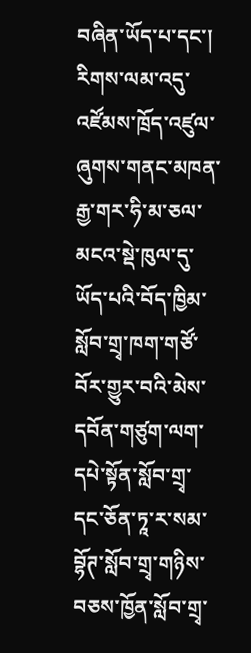བཞིན་ཡོད་པ་དང་། རིགས་ལམ་འདུ་འཛོམས་ཁྲོད་འཛུལ་ཞུགས་གནང་མཁན་རྒྱ་གར་ཧི་མ་ཅལ་མངའ་སྡེ་ཁུལ་དུ་ཡོད་པའི་བོད་ཁྱིམ་སློབ་གྲྭ་ཁག་གཙོ་བོར་གྱུར་བའི་མེས་དབོན་གཙུག་ལག་དཔེ་སྟོན་སློབ་གྲྭ་དང་ཅོན་ཏཱ་ར་སམ་བྷོཊ་སློབ་གྲྭ་གཉིས་བཅས་ཁྱོན་སློབ་གྲྭ་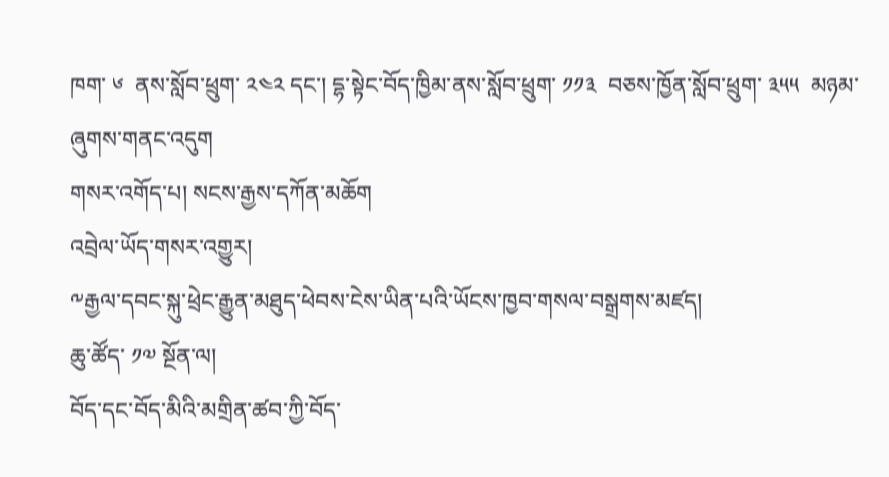ཁག་ ༦  ནས་སློབ་ཕྲུག་ ༢༤༢ དང་། དྷ་སྟེང་བོད་ཁྱིམ་ནས་སློབ་ཕྲུག་ ༡༡༣  བཅས་ཁྱོན་སློབ་ཕྲུག་ ༣༥༥  མཉམ་ཞུགས་གནང་འདུག
གསར་འགོད་པ། སངས་རྒྱས་དཀོན་མཆོག
འབྲེལ་ཡོད་གསར་འགྱུར།
༸རྒྱལ་དབང་སྐུ་ཕྲེང་རྒྱུན་མཐུད་ཕེབས་ངེས་ཡིན་པའི་ཡོངས་ཁྱབ་གསལ་བསྒྲགས་མཛད།
ཆུ་ཚོད་ ༡༧ སྔོན་ལ།
བོད་དང་བོད་མིའི་མགྲིན་ཚབ་ཀྱི་བོད་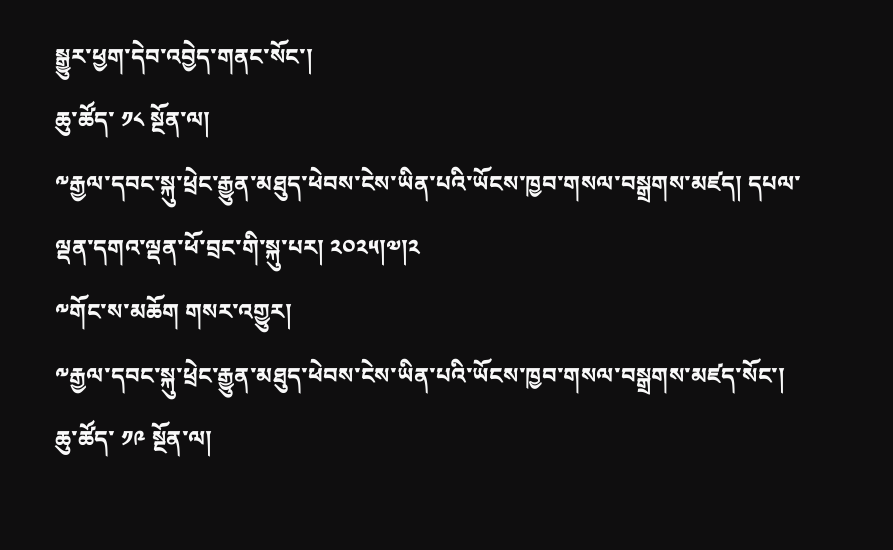སྒྱུར་ཕྱག་དེབ་འབྱེད་གནང་སོང་།
ཆུ་ཚོད་ ༡༨ སྔོན་ལ།
༸རྒྱལ་དབང་སྐུ་ཕྲེང་རྒྱུན་མཐུད་ཕེབས་ངེས་ཡིན་པའི་ཡོངས་ཁྱབ་གསལ་བསྒྲགས་མཛད། དཔལ་ལྡན་དགའ་ལྡན་ཕོ་བྲང་གི་སྐུ་པར། ༢༠༢༥།༧།༢
༸གོང་ས་མཆོག གསར་འགྱུར།
༸རྒྱལ་དབང་སྐུ་ཕྲེང་རྒྱུན་མཐུད་ཕེབས་ངེས་ཡིན་པའི་ཡོངས་ཁྱབ་གསལ་བསྒྲགས་མཛད་སོང་།
ཆུ་ཚོད་ ༡༩ སྔོན་ལ།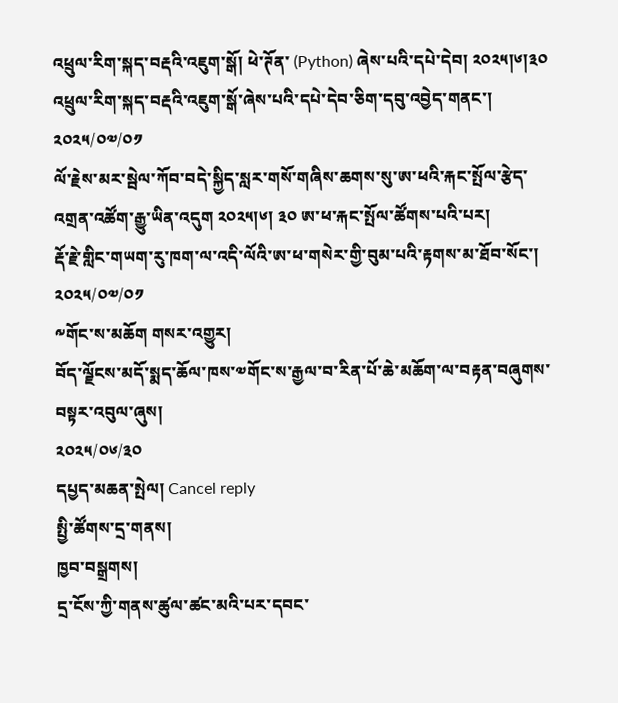འཕྲུལ་རིག་སྐད་བརྡའི་འཇུག་སྒོ། ཕེ་ཊོན་ (Python) ཞེས་པའི་དཔེ་དེབ། ༢༠༢༥།༦།༣༠
འཕྲུལ་རིག་སྐད་བརྡའི་འཇུག་སྒོ་ཞེས་པའི་དཔེ་དེབ་ཅིག་དབུ་འབྱེད་གནང་།
༢༠༢༥/༠༧/༠༡
ལོ་རྗེས་མར་སྦེལ་ཀོབ་བདེ་སྐྱིད་སླར་གསོ་གཞིས་ཆགས་སུ་ཨ་ཕའི་རྐང་སྤོལ་རྩེད་འགྲན་འཚོག་རྒྱུ་ཡིན་འདུག ༢༠༢༥།༦། ༣༠ ཨ་ཕ་རྐང་སྤོལ་ཚོགས་པའི་པར།
རྡོ་རྗེ་གླིང་གཡག་རུ་ཁག་ལ་འདི་ལོའི་ཨ་ཕ་གསེར་གྱི་བུམ་པའི་རྟགས་མ་ཐོབ་སོང་།
༢༠༢༥/༠༧/༠༡
༸གོང་ས་མཆོག གསར་འགྱུར།
བོད་ལྗོངས་མདོ་སྨད་ཆོལ་ཁས་༧གོང་ས་རྒྱལ་བ་རིན་པོ་ཆེ་མཆོག་ལ་བརྟན་བཞུགས་བསྟར་འབུལ་ཞུས།
༢༠༢༥/༠༦/༣༠
དཔྱད་མཆན་སྤེལ། Cancel reply
སྤྱི་ཚོགས་དྲ་གནས།
ཁྱབ་བསྒྲགས།
དྲ་ངོས་ཀྱི་གནས་ཚུལ་ཚང་མའི་པར་དབང་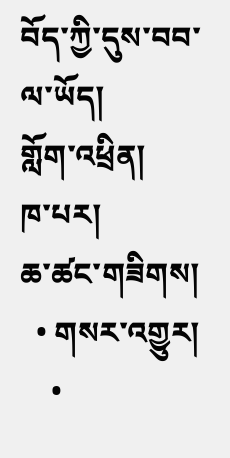བོད་ཀྱི་དུས་བབ་ལ་ཡོད།
གློག་འཕྲིན།
ཁ་པར།
ཆ་ཚང་གཟིགས།
  • གསར་འགྱུར།
    •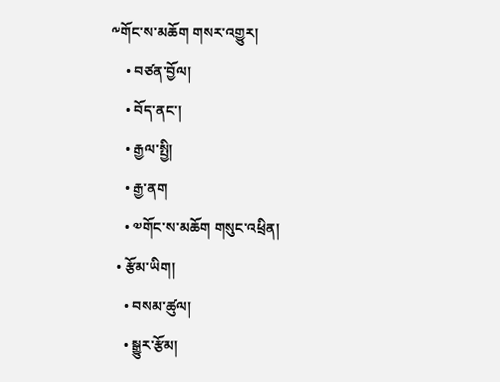༸གོང་ས་མཆོག གསར་འགྱུར།
    • བཙན་བྱོལ།
    • བོད་ནང་།
    • རྒྱལ་སྤྱི།
    • རྒྱ་ནག
    • ༧གོང་ས་མཆོག གསུང་འཕྲིན།
  • རྩོམ་ཡིག།
    • བསམ་ཚུལ།
    • སྒྱུར་རྩོམ།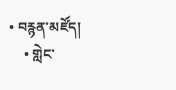• བརྙན་མཛོད།
    • གླེང་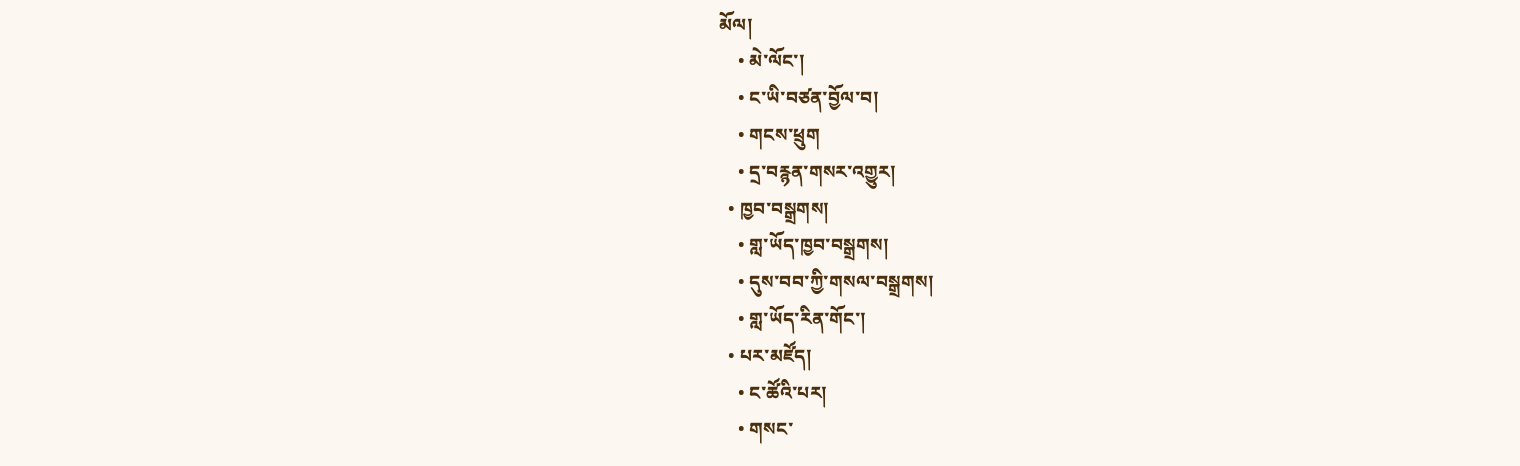མོལ།
    • མེ་ལོང་།
    • ང་ཡི་བཙན་བྱོལ་བ།
    • གངས་ཕྲུག
    • དྲ་བརྙན་གསར་འགྱུར།
  • ཁྱབ་བསྒྲགས།
    • གླ་ཡོད་ཁྱབ་བསྒྲགས།
    • དུས་བབ་ཀྱི་གསལ་བསྒྲགས།
    • གླ་ཡོད་རིན་གོང་།
  • པར་མཛོད།
    • ང་ཚོའི་པར།
    • གསང་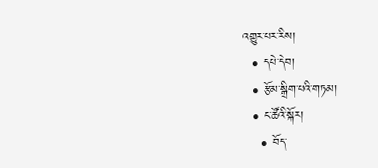འགྱུར་པར་རིས།
  • དཔེ་དེབ།
  • རྩོམ་སྒྲིག་པའི་གཏམ།
  • ང་ཚོའི་སྐོར།
    • བོད་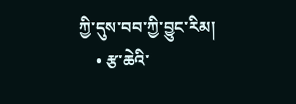ཀྱི་དུས་བབ་ཀྱི་བྱུང་རིམ།
    • རྩ་ཆེའི་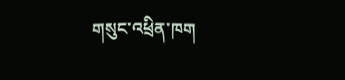གསུང་འཕྲིན་ཁག